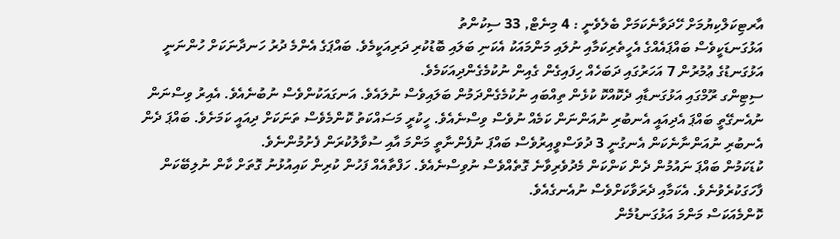އާރޓިކަލްކިޔުމަށް ހޭދަވާނެކަމަށް ބެލެވެނީ : 4 މިނެޓް, 33 ސިކުންތު
އަޅުގަނޑަކީވެސް ބައްޕައެއްގެ އެހީތެރިކަމާއި ނުލައި މަންމައަކު އެކަނި ބަލައި ބޮޑުކުރި ދަރިއަކީމެވެ. ބައްޕަގެ އެންމެ ދުރު ހަނދާނަކަށް ހުންނަނީ އަޅުގަނޑުގެ ޢުމުރުން 7 އަހަރުގައި ދަބަހެއް ހިފައިގެން ގެއިން ނުކުމެގެންދިއަކަމެވެ.
ސިޓިންގ ރޫމްގައި އަޅުގަނޑާއި ދެކޮއްކޮ ކުޅެން ތިއްބައި ނުކުމެގެންދަމުން ބަލައިވެސް ނުލައެވެ. އަނގައަކުންވެސް ނުބުނެއެވެ. އެއިރު ވިސްނަން ނުއެނގޭތީ ބައްޕަ އެދިއައީ އެނބުރި ނުއަންނަން ކަމެއް ނުވެސް ވިސްނެއެވެ. ހީކުރީ މަސައްކަތު ކޮންމެވެސް ތަނަކަށް ދިއައީ ކަމަށެވެ. ބައްޕަ ދެން އެނބުރި ނުއަންނާނެކަން އެނގުނީ 3 ދުވަސްވީއިރުވެސް ބައްޕަ ނުފެންނާތީ މަންމަ އާއި ސުވާލުކުރަން ފެށުމުންނެވެ.
ކުޑަކަމުން ބައްޕަ ނައުމުން ދެން ކަންކަން މެދުވެރިވާނެ ގޮތެއްވެސް ނުވިސްނެއެވެ. ހަފްތާއެއް ފަހުން ކުރިން ކައިއުޅުނު ގޮތަށް ކާން ނުލިބޭކަން ފާހަގަކުރެވުނެވެ. އެކަމާއި ދެރަވާކަށްވެސް ނުއެނގެއެވެ.
ކޮންމެއަކަސް މަންމަ އަޅުގަނޑުމެން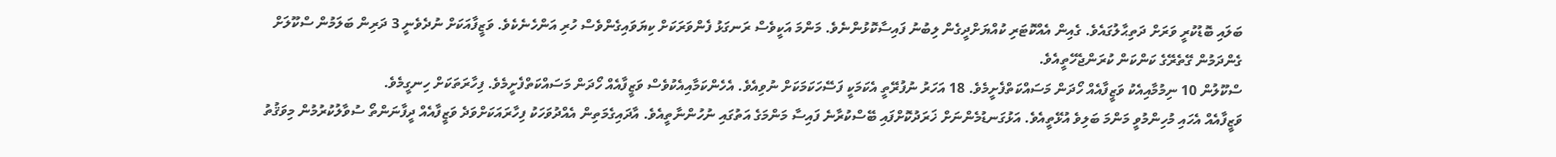ބަލައި ބޮޑުކުރީ ވަރަށް ދަތިޙާލުގައެވެ. ގެއިން އެއްކޮޓަރި ކުއްޔަށްދީގެން ލިބުނު ފައިސާކޮޅުންނެވެ. މަންމަ އަކީވެސް ރަނގަޅު ފެންވަރަކަށް ކިޔަވައިގެންވެސް ހުރި އަންހެނެކެވެ. ވަޒީފާއަކަށް ނުދެވެނީ 3 ދަރިން ބަލަމުން ސްކޫލަށް ގެންދަމުން ގޭތެރޭގެ ކަންކަން ކުރަންޖެހޭތީއެވެ.
ސްކޫލުން 10 ނިމުމާއިއެކު ވަޒީފާއެއް ހޯދަން މަސައްކަތްފެށީމެވެ. 18 އަހަރު ނުފުރޭތީ އެކަމަކީ ފަސޭހަކަމަކަށް ނުވިއެވެ. އެހެންކަމާއިއެކުވެސް ވަޒީފާއެއް ހޯދަން މަސައްކަތްފެށީމެވެ. ފިހާރަތަކަށް ހިނގީމެވެ.
ވަޒީފާއެއް އެހައި މުހިންމުވީ މަންމަ ބަލިވެ އުޅޭތީއެވެ. އަޅުގަނޑުމެންނަށް ޚަރަދުކޮށްފައި ބޭސްކުރާނެ ފައިސާ މަންމަގެ އަތުގައި ނުހުންނާތީއެވެ. އާދައިގެމަތިން އެއްދުވަހަކު ފިހާރައަކަށްވަދެ ވަޒީފާއެއް ދީފާނަންތޯ ސުވާލުކުރުމުން މިވަޤުތު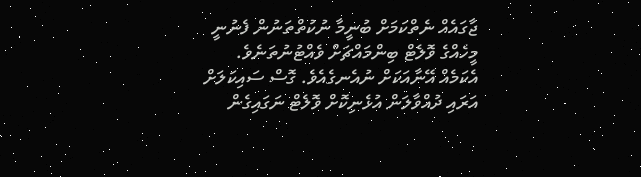ޖާގައެއް ނެތްކަމަށް ބުނީމާ ނުކުތްތަނުން ފެނުނީ މީހެއްގެ ވޮލެޓް ބިންމައްޗަށް ވެއްޓުނުތަނެވެ.
އެކަމެއް އޭނާއަކަށް ނުއެނގެއެވެ. ގޮސް ސައިކަލަށް އަރައި ދުއްވާލަން އުޅެނިކޮށް ވޮލެޓް ނަގައިގެން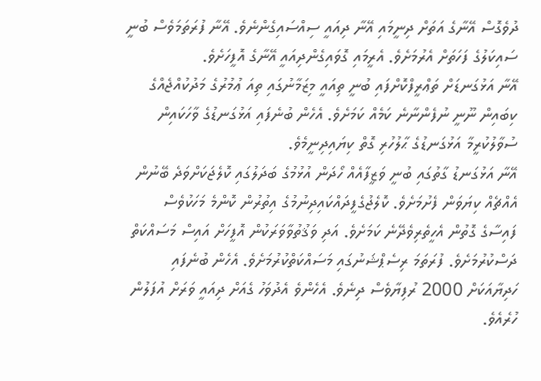ދުވެގޮސް އޭނާގެ އަތަށް ދިނީމައި އޭނާ ދިއައީ ސިއްސައިގެންނެވެ. އޭނާ ފުރަތަމަވެސް ބުނީ ސައިކަލުގެ ފަހަތަށް އެރުމަށެވެ. އެރީމައި ގޮވައިގެންދިއައީ އޭނާގެ އޮފީހަށެވެ.
އޭނާ އަޅުގަނޑަށް ތަޢްރީފްކޮށްފައި ބުނީ ތިއައީ މިޒަމާނުގައި ތިއަ ޢުމުރުގެ މަދުކުއްޖެއްގެ ކިބައިން ނޫނީ ނުފެންނާނެ ކަމެއް ކަމަށެވެ. އެހެން ބުނެފައި އަޅުގަނޑުގެ ވާހަކައިން ސުވާލުކުރީމާ އަޅުގަނޑުގެ ޙާލުހުރި ގޮތް ކިޔައިދިނީމެވެ.
އޭނާ އަޅުގަނޑު ގާތުގައި ބުނީ ވަޒީފާއެއް ހޯދަން އުޅުމުގެ ބަދަލުގައި ކޮލެޖަކަށްވަދެ ބޭނުން އެއްޗެއް ކިޔަވަން ފެށުމަށެވެ. ކޮލެޖުގެފީދައްކައިދިނުމުގެ އިތުރުން ކޮންމެ މަހަކުވެސް ފައިސާގެ ގޮތުން އެހީތެރިވެދޭނެ ކަމަށެވެ. އަދި ވަޤުތުވާވަރަކުން އޮފީހަށް އައިސް މަސައްކަތް ދަސްކުރުމަށެވެ. ފުރަތަމަ ރިސެޕްޝަނުގައި މަސައްކަތްކުރުމަށެވެ. އެހެން ބުނެފައި ހަދިޔާއަކަށް 2000 ރުފިޔާވެސް ދިނެވެ. އެހެންވެ އެދުވަހު ގެއަށް ދިއައީ ވަރަށް އުފަލުން ހުރެއެވެ.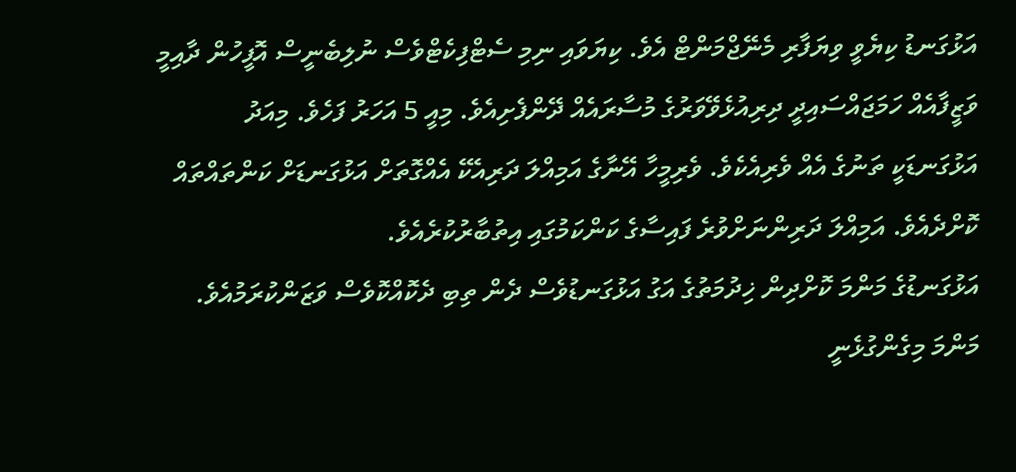އަޅުގަނޑު ކިޔެވީ ވިޔަފާރި މެނޭޖްމަންޓް އެވެ. ކިޔަވައި ނިމި ސެޓްފިކެޓްވެސް ނުލިބެނީސް އޮފީހުން ދާއިމީ ވަޒީފާއެއް ހަމަޖައްސައިދީ ދިރިއުޅެވޭވަރުގެ މުސާރައެއް ދޭންފެށިއެވެ. މިއީ 5 އަހަރު ފަހެވެ. މިއަދު އަޅުގަނޑަކީ ތަނުގެ އެއް ވެރިއެކެވެ. ވެރިމީހާ އޭނާގެ އަމިއްލަ ދަރިއެކޭ އެއްގޮތަށް އަޅުގަނޑަށް ކަންތައްތައް ކޮށްދެއެވެ. އަމިއްލަ ދަރިންނަށްވުރެ ފައިސާގެ ކަންކަމުގައި އިތުބާރުކުރެއެވެ.
އަޅުގަނޑުގެ މަންމަ ކޮށްދިން ޚިދުމަތުގެ އަގު އަޅުގަނޑުވެސް ދެން ތިބި ދެކޮއްކޮވެސް ވަޒަންކުރަމުއެވެ. މަންމަ މިގެންގުޅެނީ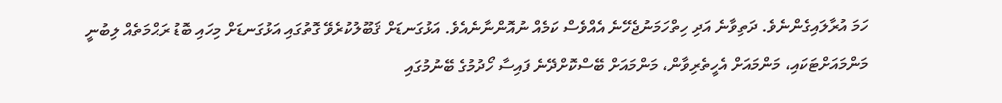ހަމަ އުރާލައިގެންނެވެ. ދަތިވާނެ އަދި ހިތްހަމަނުޖެހޭނެ އެއްވެސް ކަމެއް ނުއޮންނާނެއެވެ. އަޅުގަނޑަށް ޤަބޫލުކުރެވޭ ގޮތުގައި އަޅުގަނޑަށް މިހައި ބޮޑު ރަޙްމަތެއް ލިބުނީ މަންމައަށްޓަކައި، މަންމައަށް އެހީތެރިވާން، މަންމައަށް ބޭސްކޮށްދޭނެ ފައިސާ ހޯދުމުގެ ބޭނުމުގައި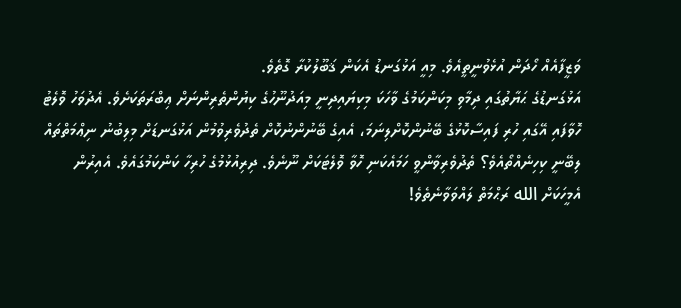ވަޒީފާއެއް ހޯދަން އުޅެވުނީތީއެވެ. މިއީ އަޅުގަނޑު އެކަން ޤަބޫލުކުރާ ގޮތެވެ.
އަޅުގަނޑުގެ ޙަޔާތުގައި ދިމާވި މިކަންކަމުގެ ވާހަކަ މިކިޔައިދިނީ މިއަދުނޫހުގެ ކިޔުންތެރިންނަށް ޢިބްރަތަކަށެވެ. އެދުވަހު ވޮލެޓު ހޮވާފައި އޭގައި ހުރި ފައިސާކޮޅުގެ ބޭނުންކޮށްލިނަމަ، އެއިގެ ބޭނުންނުކޮށް ތެދުވެރިވުމުން އަޅުގަނޑަށް މިލިބުނު ނިޢްމަތްތައް ލިބޭނީ ކިހިނެއްތޯއެވެ؟ ތެދުވެރިވާންވީ ހަމައެކަނި ހޮވާ ވޮލެޓަކަށް ނޫނެވެ. ދިރިއުޅުމުގެ ހުރިހާ ކަންކަމުގައެވެ. އެއިރުން އެމީހަކަށް الله ރަޙްމަތް ލައްވަވާނެތެވެ!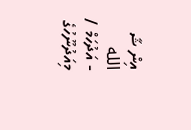އިން ޝާ الله
- އަދުހަމް / މިއަދުނޫހުގެ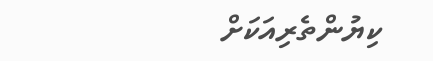ކިޔުންތެރިއަކަށް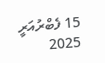15 ފެބްރުއަރީ 2025